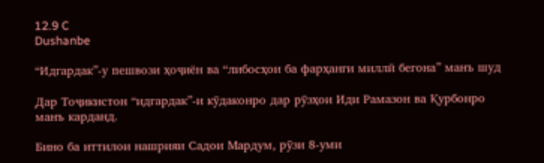12.9 C
Dushanbe

“Идгардак”-у пешвози ҳоҷиён ва “либосҳои ба фарҳанги миллӣ бегона” манъ шуд

Дар Тоҷикистон “идгардак”-и кӯдаконро дар рӯзҳои Иди Рамазон ва Қурбонро манъ карданд.

Бино ба иттилои нашрияи Садои Мардум, рӯзи 8-уми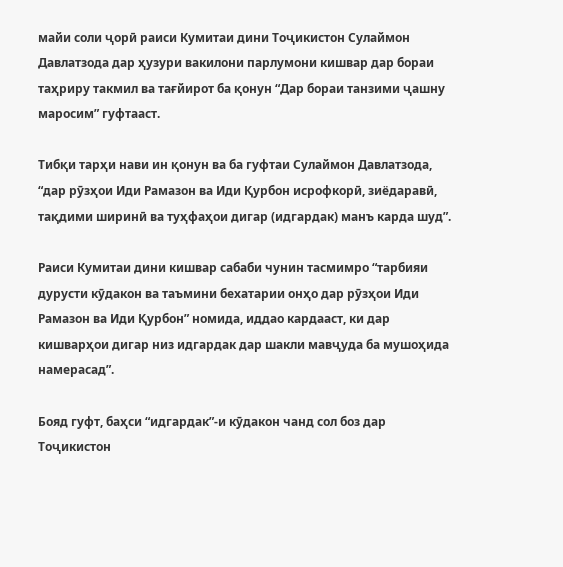майи соли ҷорӣ раиси Кумитаи дини Тоҷикистон Сулаймон Давлатзода дар ҳузури вакилони парлумони кишвар дар бораи таҳриру такмил ва тағйирот ба қонун “Дар бораи танзими ҷашну маросим” гуфтааст.

Тибқи тарҳи нави ин қонун ва ба гуфтаи Сулаймон Давлатзода, “дар рӯзҳои Иди Рамазон ва Иди Қурбон исрофкорӣ, зиёдаравӣ, тақдими ширинӣ ва туҳфаҳои дигар (идгардак) манъ карда шуд”.

Раиси Кумитаи дини кишвар сабаби чунин тасмимро “тарбияи дурусти кӯдакон ва таъмини бехатарии онҳо дар рӯзҳои Иди Рамазон ва Иди Қурбон” номида, иддао кардааст, ки дар кишварҳои дигар низ идгардак дар шакли мавҷуда ба мушоҳида намерасад”.

Бояд гуфт, баҳси “идгардак”-и кӯдакон чанд сол боз дар Тоҷикистон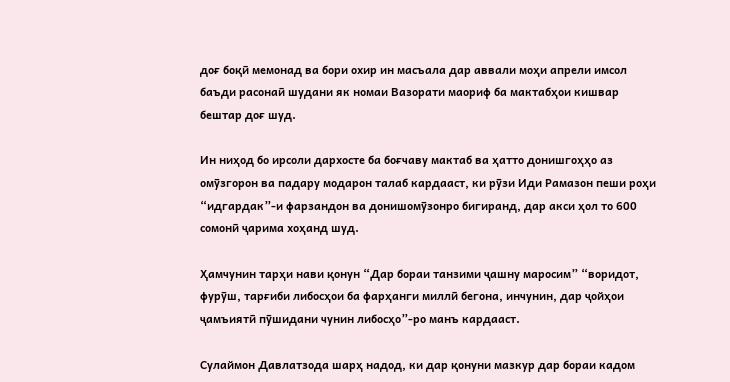доғ боқӣ мемонад ва бори охир ин масъала дар аввали моҳи апрели имсол баъди расонаӣ шудани як номаи Вазорати маориф ба мактабҳои кишвар бештар доғ шуд.

Ин ниҳод бо ирсоли дархосте ба боғчаву мактаб ва ҳатто донишгоҳҳо аз омӯзгорон ва падару модарон талаб кардааст, ки рӯзи Иди Рамазон пеши роҳи “идгардак”-и фарзандон ва донишомӯзонро бигиранд, дар акси ҳол то 600 сомонӣ ҷарима хоҳанд шуд.

Ҳамчунин тарҳи нави қонун “Дар бораи танзими ҷашну маросим” “воридот, фурӯш, тарғиби либосҳои ба фарҳанги миллӣ бегона, инчунин, дар ҷойҳои ҷамъиятӣ пӯшидани чунин либосҳо”-ро манъ кардааст.

Сулаймон Давлатзода шарҳ надод, ки дар қонуни мазкур дар бораи кадом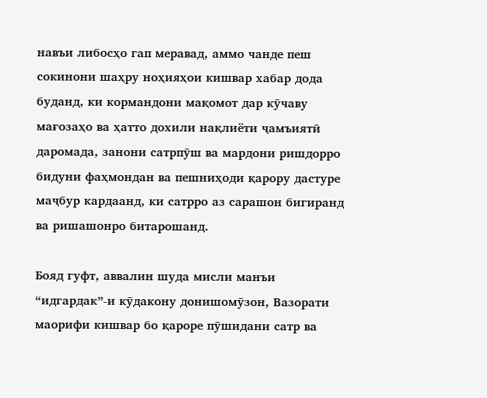навъи либосҳо гап меравад, аммо чанде пеш сокинони шаҳру ноҳияҳои кишвар хабар дода буданд, ки кормандони мақомот дар кӯчаву мағозаҳо ва ҳатто дохили нақлиёти ҷамъиятӣ даромада, занони сатрпӯш ва мардони ришдорро бидуни фаҳмондан ва пешниҳоди қарору дастуре маҷбур кардаанд, ки сатрро аз сарашон бигиранд ва ришашонро битарошанд.

Бояд гуфт, аввалин шуда мисли манъи “идгардак”-и кӯдакону донишомӯзон, Вазорати маорифи кишвар бо қароре пӯшидани сатр ва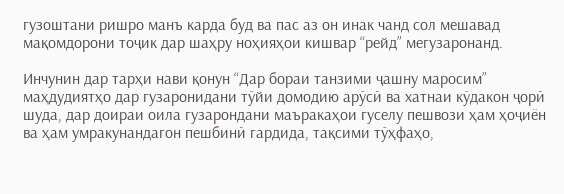гузоштани ришро манъ карда буд ва пас аз он инак чанд сол мешавад мақомдорони тоҷик дар шаҳру ноҳияҳои кишвар “рейд” мегузаронанд.

Инчунин дар тарҳи нави қонун “Дар бораи танзими ҷашну маросим” маҳдудиятҳо дар гузаронидани тӯйи домодию арӯсӣ ва хатнаи кӯдакон ҷорӣ шуда, дар доираи оила гузарондани маъракаҳои гуселу пешвози ҳам ҳоҷиён ва ҳам умракунандагон пешбинӣ гардида, тақсими тӯҳфаҳо,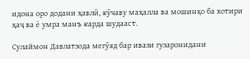идона оро додани ҳавлӣ, кӯчаву маҳалла ва мошинҳо ба хотири ҳаҷ ва ё умра манъ карда шудааст.

Сулаймон Давлатзода мегӯяд бар ивази гузаронидани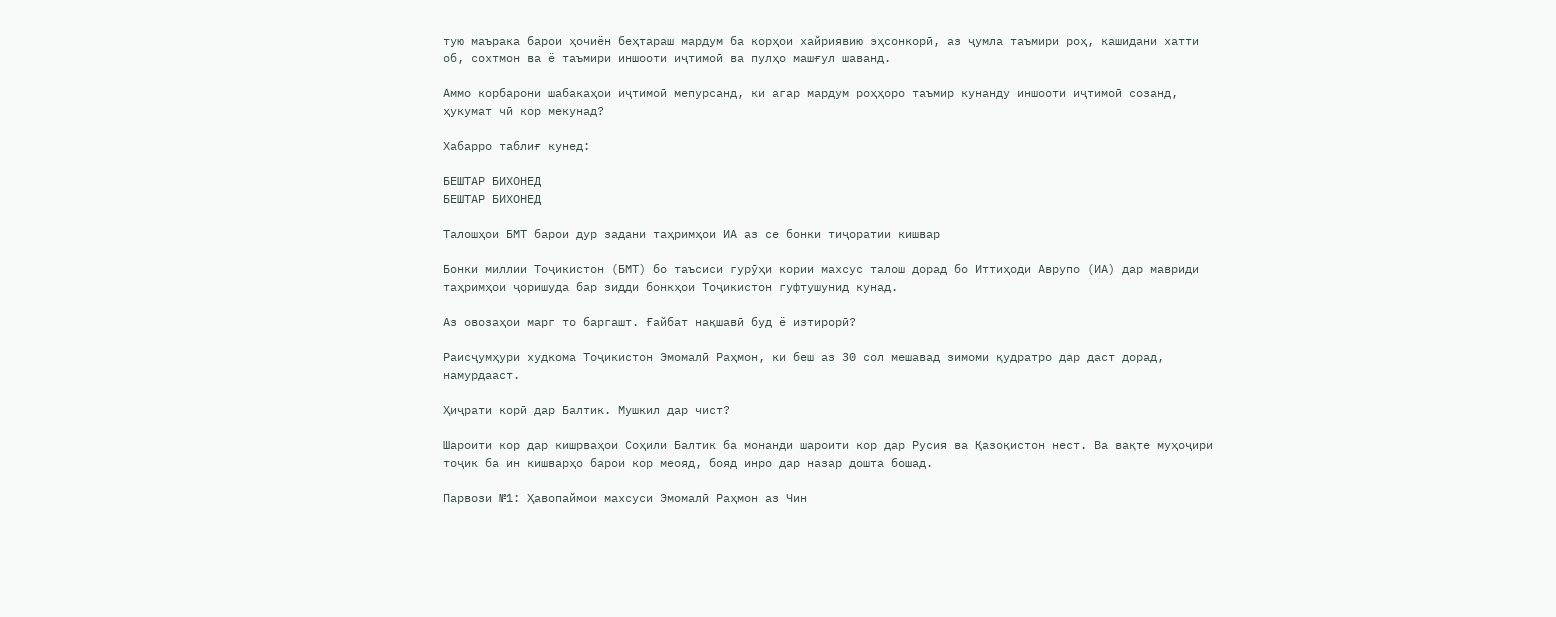тую маърака барои ҳочиён беҳтараш мардум ба корҳои хайриявию эҳсонкорӣ, аз ҷумла таъмири роҳ, кашидани хатти об, сохтмон ва ё таъмири иншооти иҷтимоӣ ва пулҳо машғул шаванд.

Аммо корбарони шабакаҳои иҷтимоӣ мепурсанд, ки агар мардум роҳҳоро таъмир кунанду иншооти иҷтимоӣ созанд, ҳукумат чӣ кор мекунад?

Хабарро таблиғ кунед:

БЕШТАР БИХОНЕД
БЕШТАР БИХОНЕД

Талошҳои БМТ барои дур задани таҳримҳои ИА аз се бонки тиҷоратии кишвар

Бонки миллии Тоҷикистон (БМТ) бо таъсиси гурӯҳи кории махсус талош дорад бо Иттиҳоди Аврупо (ИА) дар мавриди таҳримҳои ҷоришуда бар зидди бонкҳои Тоҷикистон гуфтушунид кунад.

Аз овозаҳои марг то баргашт. Ғайбат нақшавӣ буд ё изтирорӣ?

Раисҷумҳури худкома Тоҷикистон Эмомалӣ Раҳмон, ки беш аз 30 сол мешавад зимоми қудратро дар даст дорад, намурдааст.

Ҳиҷрати корӣ дар Балтик. Мушкил дар чист?

Шароити кор дар кишрваҳои Соҳили Балтик ба монанди шароити кор дар Русия ва Қазоқистон нест. Ва вақте муҳоҷири тоҷик ба ин кишварҳо барои кор меояд, бояд инро дар назар дошта бошад.

Парвози №1: Ҳавопаймои махсуси Эмомалӣ Раҳмон аз Чин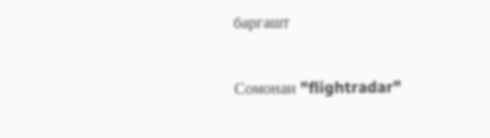баргашт

Cомонаи "flightradar"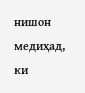нишон медиҳад, ки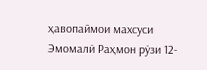ҳавопаймои махсуси Эмомалӣ Раҳмон рӯзи 12-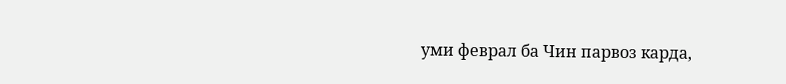уми феврал ба Чин парвоз карда,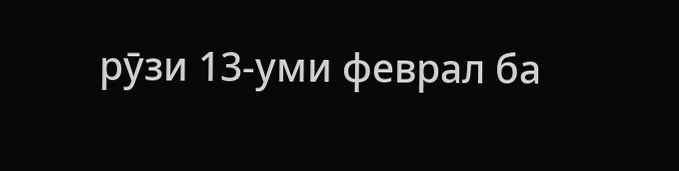рӯзи 13-уми феврал ба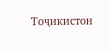Тоҷикистон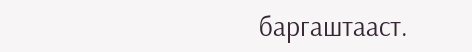баргаштааст.